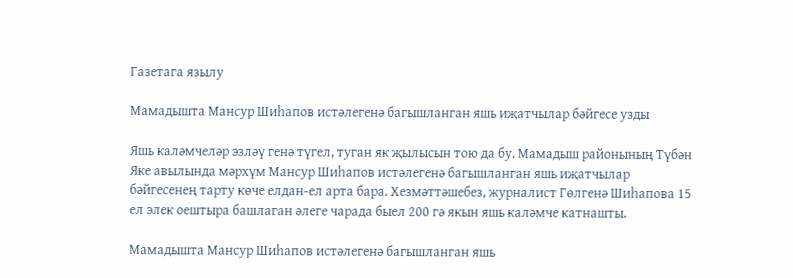Газетага язылу

Мамадышта Мансур Шиһапов истәлегенә багышланган яшь иҗатчылар бәйгесе узды

Яшь каләмчеләр эзләү генә түгел, туган як җылысын тою да бу. Мамадыш районының Түбән Яке авылында мәрхүм Мансур Шиһапов истәлегенә багышланган яшь иҗатчылар бәйгесенең тарту көче елдан-ел арта бара. Хезмәттәшебез, журналист Гөлгенә Шиһапова 15 ел элек оештыра башлаган әлеге чарада быел 200 гә якын яшь каләмче катнашты.

Мамадышта Мансур Шиһапов истәлегенә багышланган яшь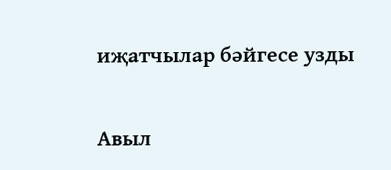иҗатчылар бәйгесе узды

Авыл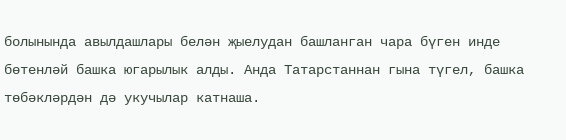болынында авылдашлары белән җыелудан башланган чара бүген инде бөтенләй башка югарылык алды. Анда Татарстаннан гына түгел, башка төбәкләрдән дә укучылар катнаша.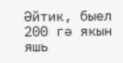Әйтик, быел 200 гә якын яшь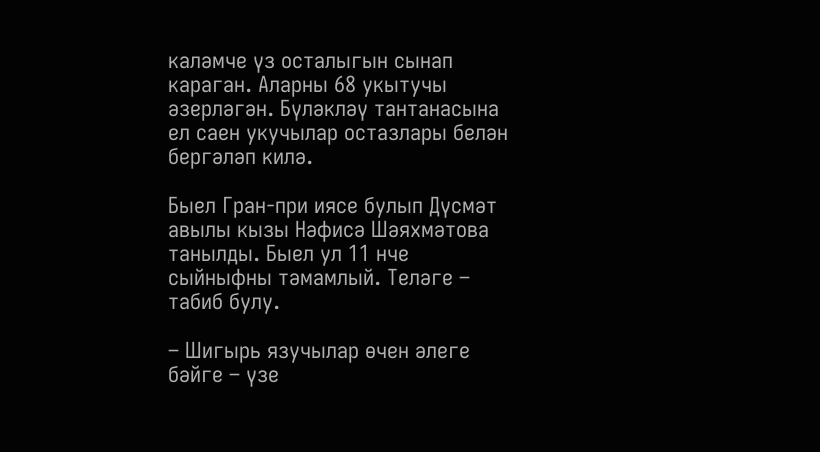каләмче үз осталыгын сынап караган. Аларны 68 укытучы әзерләгән. Бүләкләү тантанасына ел саен укучылар остазлары белән бергәләп килә.

Быел Гран-при иясе булып Дүсмәт авылы кызы Нәфисә Шәяхмәтова танылды. Быел ул 11 нче сыйныфны тәмамлый. Теләге – табиб булу.

– Шигырь язучылар өчен әлеге бәйге – үзе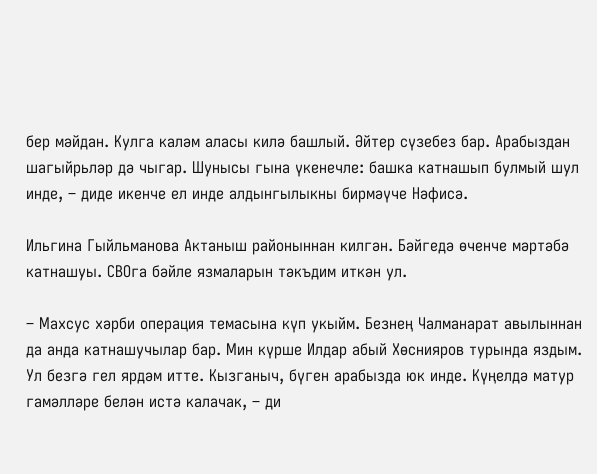бер мәйдан. Кулга каләм аласы килә башлый. Әйтер сүзебез бар. Арабыздан шагыйрьләр дә чыгар. Шунысы гына үкенечле: башка катнашып булмый шул инде, – диде икенче ел инде алдынгылыкны бирмәүче Нәфисә.

Ильгина Гыйльманова Актаныш районыннан килгән. Бәйгедә өченче мәртәбә катнашуы. СВОга бәйле язмаларын тәкъдим иткән ул.

– Махсус хәрби операция темасына күп укыйм. Безнең Чалманарат авылыннан да анда катнашучылар бар. Мин күрше Илдар абый Хөснияров турында яздым. Ул безгә гел ярдәм итте. Кызганыч, бүген арабызда юк инде. Күңелдә матур гамәлләре белән истә калачак, – ди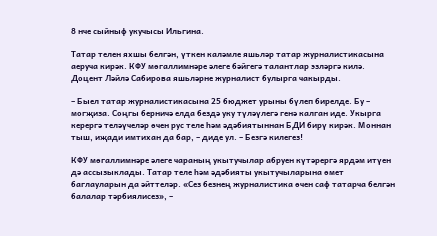8 нче сыйныф укучысы Ильгина.

Татар телен яхшы белгән, үткен каләмле яшьләр татар журналистикасына аеруча кирәк. КФУ мөгаллимнәре әлеге бәйгегә талантлар эзләргә килә. Доцент Ләйлә Сабирова яшьләрне журналист булырга чакырды.

– Быел татар журналистикасына 25 бюджет урыны бүлеп бирелде. Бу – могҗиза. Соңгы берничә елда бездә уку түләүлегә генә калган иде. Укырга керергә теләүчеләр өчен рус теле һәм әдәбиятыннан БДИ бирү кирәк. Моннан тыш, иҗади имтихан да бар, – диде ул. – Безгә килегез!

КФУ мөгаллимнәре әлеге чараның укытучылар абруен күтәрергә ярдәм итүен дә ассызыклады. Татар теле һәм әдәбияты укытучыларына өмет баглауларын да әйттеләр. «Сез безнең журналистика өчен саф татарча белгән балалар тәрбиялисез», –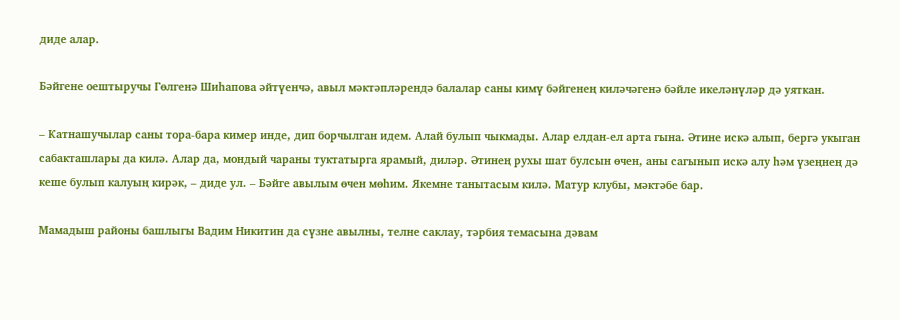диде алар.

Бәйгене оештыручы Гөлгенә Шиһапова әйтүенчә, авыл мәктәпләрендә балалар саны кимү бәйгенең киләчәгенә бәйле икеләнүләр дә уяткан.

– Катнашучылар саны тора-бара кимер инде, дип борчылган идем. Алай булып чыкмады. Алар елдан-ел арта гына. Әтине искә алып, бергә укыган сабакташлары да килә. Алар да, мондый чараны туктатырга ярамый, диләр. Әтинең рухы шат булсын өчен, аны сагынып искә алу һәм үзеңнең дә кеше булып калуың кирәк, – диде ул. – Бәйге авылым өчен мөһим. Якемне танытасым килә. Матур клубы, мәктәбе бар.

Мамадыш районы башлыгы Вадим Никитин да сүзне авылны, телне саклау, тәрбия темасына дәвам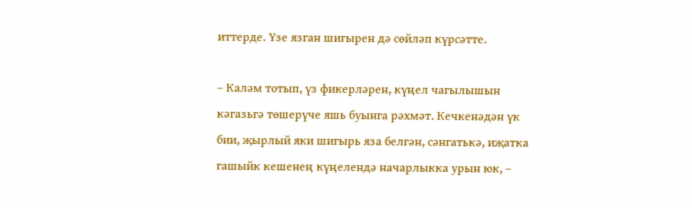иттерде. Үзе язган шигырен дә сөйләп күрсәтте.

– Каләм тотып, үз фикерләрен, күңел чагылышын кәгазьгә төшерүче яшь буынга рәхмәт. Кечкенәдән үк бии, җырлый яки шигырь яза белгән, сәнгатькә, иҗатка гашыйк кешенең күңелендә начарлыкка урын юк, –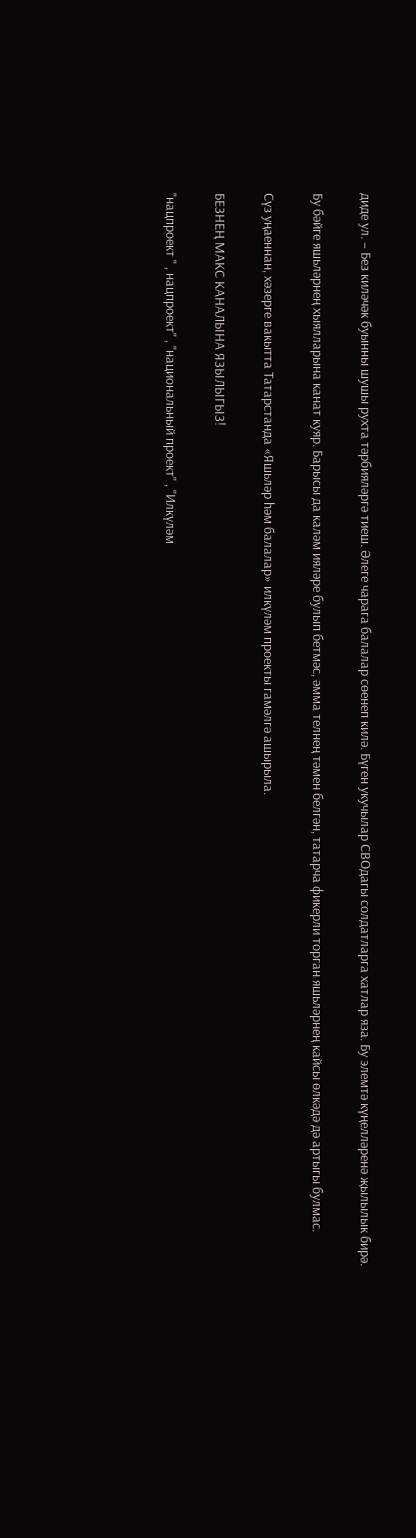диде ул. – Без киләчәк буынны шушы рухта тәрбияләргә тиеш. Әлеге чарага балалар сөенеп килә. Бүген укучылар СВОдагы солдатларга хатлар яза. Бу элемтә күңелләренә җылылык бирә.

Бу бәйге яшьләрнең хыялларына канат куяр. Барысы да каләм ияләре булып бетмәс, әмма телнең тәмен белгән, татарча фикерли торган яшьләрнең кайсы өлкәдә дә артыгы булмас.

Сүз уңаеннан, хәзерге вакытта Татарстанда «Яшьләр һәм балалар» илкүләм проекты гамәлгә ашырыла.

БЕЗНЕҢ МАКС КАНАЛЫНА ЯЗЫЛЫГЫЗ!

"нацпроект " , нацпроект" , "национальный проект" , "Илкүләм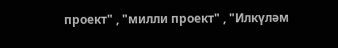проект" , "милли проект" , "Илкүләм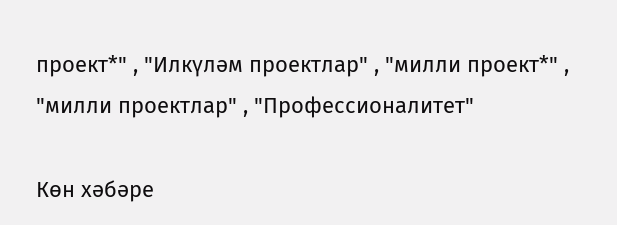проект*" , "Илкүләм проектлар" , "милли проект*" , "милли проектлар" , "Профессионалитет"

Көн хәбәре